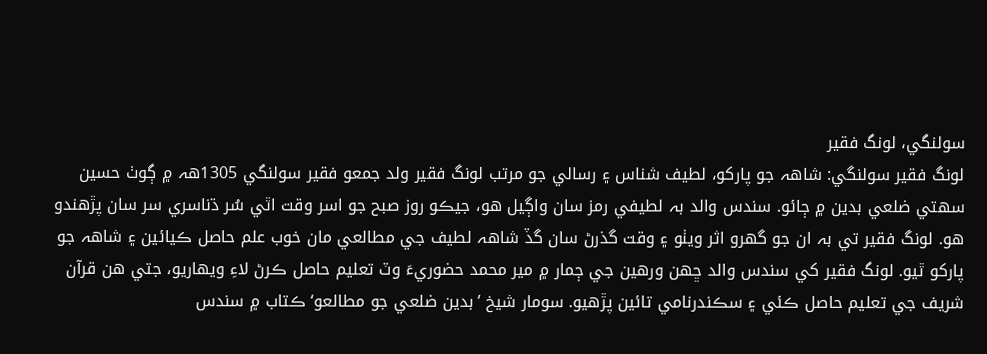سولنگي، لونگ فقير
لونگ فقير سولنگي: شاھہ جو پارکو، لطيف شناس ۽ رسالي جو مرتب لونگ فقير ولد جمعو فقير سولنگي 1305ھہ ۾ ڳوٺ حسين سهتي ضلعي بدين ۾ ڄائو. سندس والد بہ لطيفي رمز سان واڳيل هو، جيڪو روز صبح جو اسر وقت اٿي سُر ڌناسري سر سان پڙهندو هو. لونگ فقير تي بہ ان جو گهرو اثر ويٺو ۽ وقت گذرڻ سان گڏ شاھہ لطيف جي مطالعي مان خوب علم حاصل ڪيائين ۽ شاھہ جو پارکو ٿيو. لونگ فقير کي سندس والد ڇھن ورهين جي ڄمار ۾ مير محمد حضوريءَ وٽ تعليم حاصل ڪرڻ لاءِ ويهاريو، جتي هن قرآن شريف جي تعليم حاصل ڪئي ۽ سڪندرنامي تائين پڙهيو. سومار شيخ ’بدين ضلعي جو مطالعو‘ ڪتاب ۾ سندس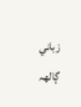زباني ڳالھہ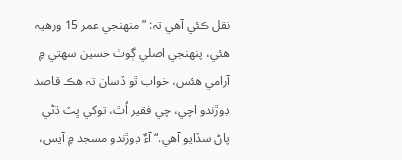نقل ڪئي آهي تہ: ”منهنجي عمر 15 ورهيہ هئي، پنھنجي اصلي ڳوٺ حسين سهتي ۾ آرامي هئس، خواب ٿو ڏسان تہ هڪ قاصد ڊوڙندو اچي، چي فقير اُٿ، توکي ڀٽ ڌڻي پاڻ سڏايو آهي.“ آءٌ ڊوڙندو مسجد ۾ آيس،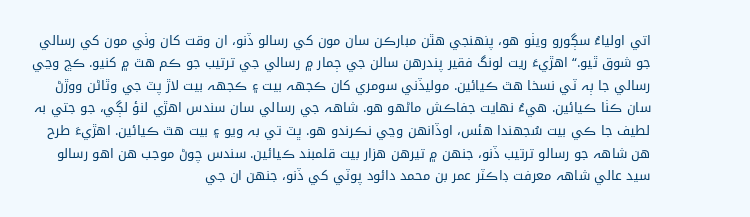اتي اولياءُ سڳورو ويٺو هو، پنھنجي هٿن مبارڪن سان مون کي رسالو ڏنو، ان وقت کان وٺي مون کي رسالي جو شوق ٿيو.“ اهڙيءَ ريت لونگ فقير پندرهن سالن جي ڄمار ۾ رسالي جي ترتيب جو ڪم هٿ ۾ کنيو. ڪڇ وڃي رسالي جا ٻہ ٽي نسخا هٿ ڪيائين. موليڏني سومري کان ڪجهہ بيت ۽ ڪجهہ بيت لاڙ پٽ جي وٿاڻن ووڙڻ سان ڪٺا ڪيائين. هيءُ نهايت جفاڪش ماڻهو هو. شاھہ جي رسالي سان سندس اهڙي لنؤ لڳي، جو جتي بہ لطيف جا ڪي بيت سُجهندا هئس، اوڏانهن وڃي نڪرندو هو. ڀٽ تي بہ ويو ۽ بيت هٿ ڪيائين. اهڙيءَ طرح هن شاھہ جو رسالو ترتيب ڏنو، جنهن ۾ تيرهن هزار بيت قلمبند ڪيائين. سندس چوڻ موجب هن اهو رسالو سيد عالي شاھہ معرفت ڊاڪٽر عمر بن محمد دائود پوٽي کي ڏنو، جنهن ان جي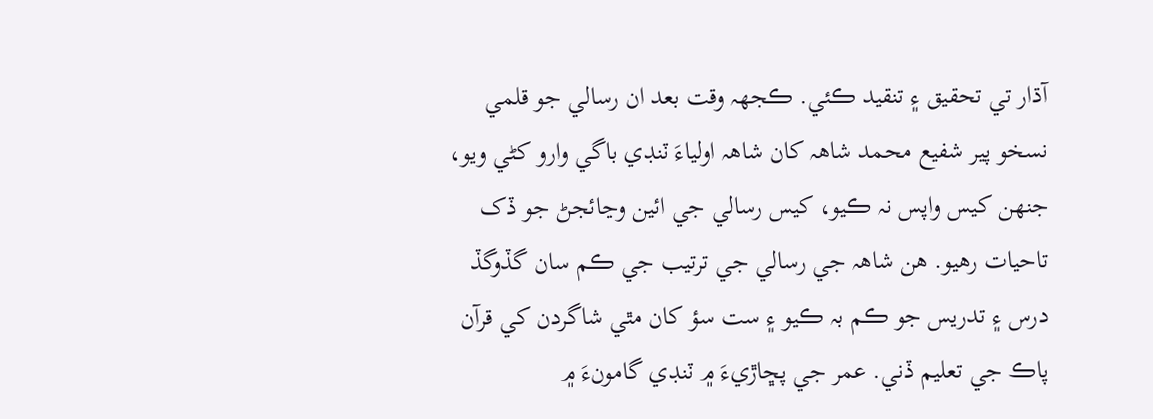آڌار تي تحقيق ۽ تنقيد ڪئي. ڪجهہ وقت بعد ان رسالي جو قلمي نسخو پير شفيع محمد شاھہ کان شاھہ اولياءَ ٽنڊي باگي وارو کڻي ويو، جنهن کيس واپس نہ ڪيو، کيس رسالي جي ائين وڃائجڻ جو ڏک تاحيات رهيو. هن شاھہ جي رسالي جي ترتيب جي ڪم سان گڏوگڏ درس ۽ تدريس جو ڪم بہ ڪيو ۽ ست سؤ کان مٿي شاگردن کي قرآن پاڪ جي تعليم ڏني. عمر جي پڇاڙيءَ ۾ ٽنڊي گامونءَ ۾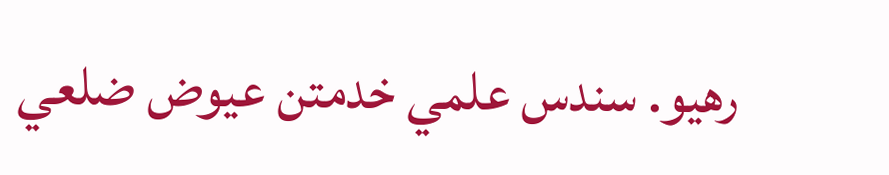رهيو. سندس علمي خدمتن عيوض ضلعي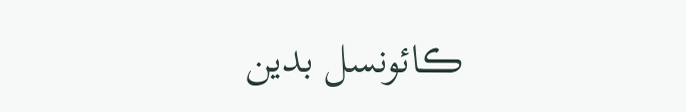ڪائونسل بدين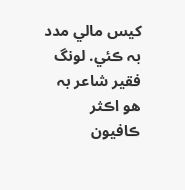کيس مالي مدد بہ ڪئي. لونگ فقير شاعر بہ هو اڪثر ڪافيون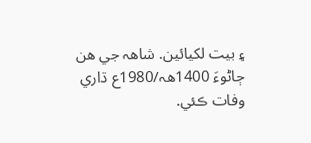۽ بيت لکيائين. شاھہ جي هن ڄاڻوءَ 1400ھہ/1980ع ڌاري وفات ڪئي.